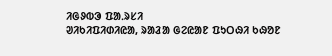ᱤᱜᱽᱵᱳ ᱯᱟᱹᱨᱥᱤ
ᱣᱤᱠᱤᱯᱤᱰᱤᱭᱟ, ᱨᱟᱲᱟ ᱜᱮᱭᱟᱱ ᱯᱩᱛᱷᱤ ᱠᱷᱚᱱ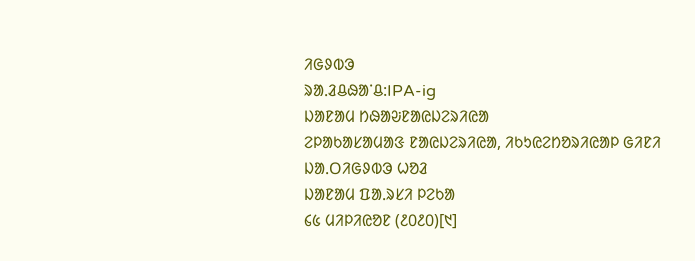ᱤᱜᱽᱵᱳ
ᱨᱟᱹᱲᱪᱷᱟᱸᱪ:IPA-ig
ᱡᱟᱱᱟᱢ ᱴᱷᱟᱶᱱᱟᱭᱡᱮᱨᱤᱭᱟ
ᱮᱞᱟᱠᱟᱥᱟᱢᱟᱝ ᱱᱟᱭᱡᱮᱨᱤᱭᱟ, ᱤᱠᱩᱭᱮᱴᱚᱨᱤᱭᱟᱞ ᱜᱤᱱᱤ
ᱡᱟᱹᱛᱤᱜᱽᱵᱳ ᱦᱚᱲ
ᱡᱟᱱᱟᱢ ᱯᱟᱹᱨᱥᱤ ᱞᱮᱠᱟ
᱔᱕ ᱢᱤᱞᱤᱭᱚᱱ (᱒᱐᱒᱐)[᱑]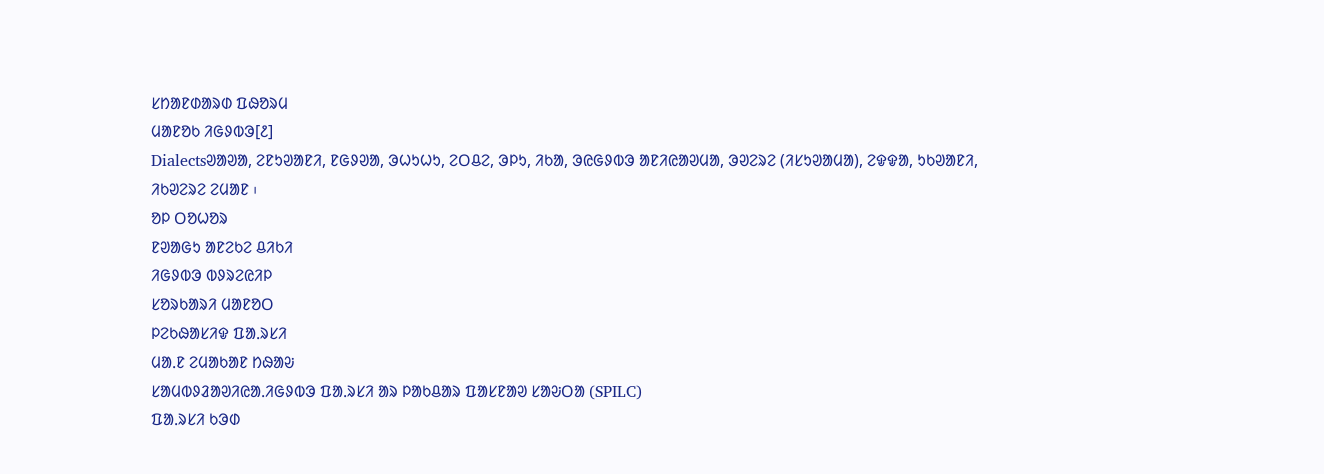ᱥᱴᱟᱱᱰᱟᱨᱰ ᱯᱷᱚᱨᱢ
ᱢᱟᱱᱚᱠ ᱤᱜᱽᱵᱳ[᱒]
Dialectsᱣᱟᱣᱟ, ᱮᱱᱩᱣᱟᱱᱤ, ᱱᱜᱽᱣᱟ, ᱳᱦᱩᱦᱩ, ᱮᱛᱪᱮ, ᱳᱞᱩ, ᱤᱠᱟ, ᱳᱭᱜᱽᱵᱳ ᱟᱱᱤᱭᱟᱣᱢᱟ, ᱳᱣᱮᱨᱮ (ᱤᱥᱩᱣᱟᱢᱟ), ᱮᱫᱫᱟ, ᱩᱠᱣᱟᱱᱤ, ᱤᱠᱣᱮᱨᱮ ᱮᱢᱟᱱ ᱾
ᱚᱞ ᱛᱚᱦᱚᱨ
ᱱᱣᱟᱜᱩ ᱟᱱᱮᱠᱮ ᱪᱤᱠᱤ
ᱤᱜᱽᱵᱳ ᱵᱽᱨᱮᱭᱤᱞ
ᱥᱚᱨᱠᱟᱨᱤ ᱢᱟᱱᱚᱛ
ᱞᱮᱠᱷᱟᱥᱤᱫ ᱯᱟᱹᱨᱥᱤ
ᱢᱟᱹᱱ ᱮᱢᱟᱠᱟᱱ ᱴᱷᱟᱶ
ᱥᱟᱢᱵᱽᱲᱟᱣᱤᱭᱟᱹᱤᱜᱽᱵᱳ ᱯᱟᱹᱨᱥᱤ ᱟᱨ ᱞᱟᱠᱪᱟᱨ ᱯᱟᱥᱱᱟᱣ ᱥᱟᱶᱛᱟ (SPILC)
ᱯᱟᱹᱨᱥᱤ ᱠᱳᱰ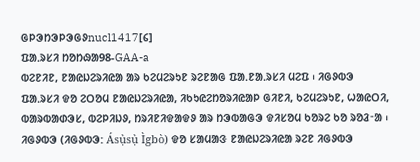ᱜᱞᱳᱴᱳᱞᱳᱜᱽnucl1417[᱔]
ᱯᱟᱹᱨᱥᱤ ᱴᱚᱴᱷᱟ98-GAA-a
ᱵᱮᱱᱤᱱ, ᱱᱟᱭᱡᱮᱨᱤᱭᱟ ᱟᱨ ᱠᱮᱢᱮᱨᱩᱱ ᱨᱮᱱᱟᱜ ᱯᱟᱹᱱᱟᱹᱨᱥᱤ ᱢᱮᱯ ᱾ ᱤᱜᱽᱵᱳ ᱯᱟᱹᱨᱥᱤ ᱫᱚ ᱮᱛᱚᱢ ᱱᱟᱭᱡᱮᱨᱤᱭᱟ, ᱤᱠᱩᱭᱮᱴᱚᱨᱤᱭᱟᱞ ᱜᱤᱱᱤ, ᱠᱮᱢᱮᱨᱩᱱ, ᱦᱟᱭᱛᱤ, ᱵᱟᱨᱵᱟᱰᱳᱥ, ᱵᱮᱞᱤᱡᱽ, ᱴᱨᱤᱱᱤᱫᱟᱫᱽ ᱟᱨ ᱴᱳᱵᱟᱜᱳ ᱫᱤᱥᱚᱢ ᱠᱚᱨᱮ ᱠᱚ ᱨᱚᱲᱼᱟ ᱾
ᱤᱜᱽᱵᱳ (ᱤᱜᱽᱵᱳ: Ásụ̀sụ̀ Ìgbò) ᱫᱚ ᱥᱟᱢᱟᱝ ᱱᱟᱭᱡᱮᱨᱤᱭᱟ ᱨᱮᱱ ᱤᱜᱽᱵᱳ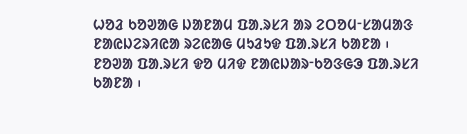ᱦᱚᱲ ᱠᱚᱣᱟᱜ ᱡᱟᱱᱟᱢ ᱯᱟᱹᱨᱥᱤ ᱟᱨ ᱮᱛᱚᱢᱼᱥᱟᱢᱟᱝ ᱱᱟᱭᱡᱮᱨᱤᱭᱟ ᱨᱮᱭᱟᱜ ᱢᱩᱲᱩᱫ ᱯᱟᱹᱨᱥᱤ ᱠᱟᱱᱟ ᱾ ᱱᱚᱣᱟ ᱯᱟᱹᱨᱥᱤ ᱫᱚ ᱢᱤᱫ ᱱᱟᱭᱡᱟᱨᱼᱠᱚᱝᱜᱳ ᱯᱟᱹᱨᱥᱤ ᱠᱟᱱᱟ ᱾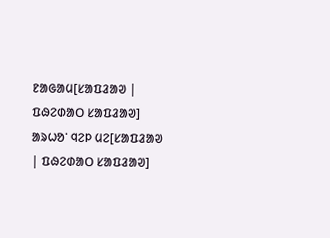ᱱᱟᱜᱟᱢ[ᱥᱟᱯᱲᱟᱣ | ᱯᱷᱮᱰᱟᱛ ᱥᱟᱯᱲᱟᱣ]
ᱟᱨᱦᱚᱸ ᱧᱮᱞ ᱢᱮ[ᱥᱟᱯᱲᱟᱣ | ᱯᱷᱮᱰᱟᱛ ᱥᱟᱯᱲᱟᱣ]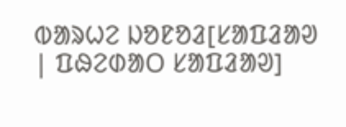ᱵᱟᱨᱦᱮ ᱡᱚᱱᱚᱲ[ᱥᱟᱯᱲᱟᱣ | ᱯᱷᱮᱰᱟᱛ ᱥᱟᱯᱲᱟᱣ]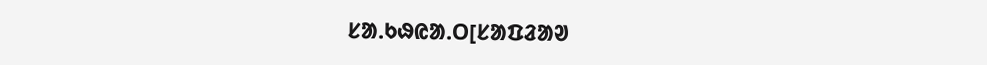ᱥᱟᱹᱠᱷᱭᱟᱹᱛ[ᱥᱟᱯᱲᱟᱣ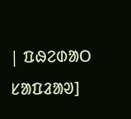| ᱯᱷᱮᱰᱟᱛ ᱥᱟᱯᱲᱟᱣ]